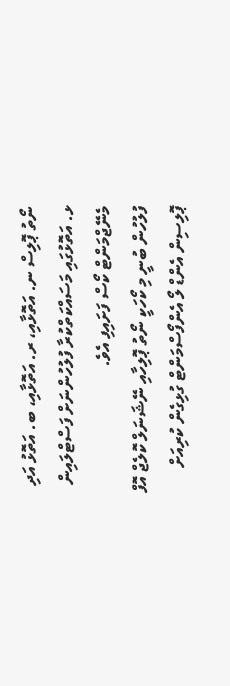ނޯތު ޕޮލިސް ނ. އަތޮޅާއި، ރ. އަތޮޅާއި، ބ. އަތޮޅު އަދި ޅ. އަތޮޅުގައި މަސައްކަތްކުރާ ފުލުހުންނަށް ފަސްޓްލައިން މެނޭޖްމަންޓް ކޯސް ފަށައިފި އެވެ.
ފުލުހުން ބުނީ މި ކޯހަކީ ނޯތު ޕޮލިހާއި ނޭޝަނަލް ކޮލެޖް އޮފް ޕޮލިސިން އެންޑް ލޯ އެންފޯސްމަންޓް ގުޅިގެން ކުރިއަށް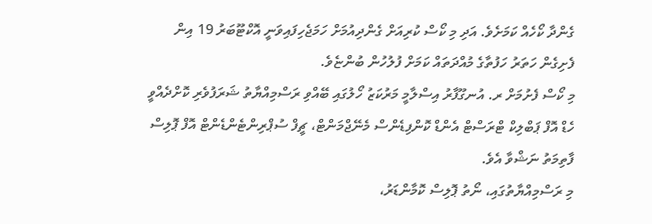ގެންދާ ކޯހެއް ކަމަށެވެ. އަދި މި ކޯސް ކުރިއަށް ގެންދިއުމަށް ހަމަޖެހިފައިވަނީ އޮކްޓޫބަރު 19 އިން ފެށިގެން ހަތަރު ހަފުތާގެ މުއްދަތައް ކަމަށް ފުލުހުން ބުންޏެވެ.
މި ކޯސް ފެށުމަށް ރ. އުނގޫފާރު އިސްލާމީ މަރުކަޒު ހޯލުގައި ބޭއްވި ރަސްމިއްޔާތު ޝަރަފުވެރި ކޮށްދެއްވީ ހެޑް އޮފް ޕަބްލިކް ޓްރަސްޓް އެންޑް ކޮންފިޑެންސް މެނޭޖްމަންޓް، ޗީފް ސުޕްރިންޓެންޑެންޓް އޮފް ޕޮލިސް ފާތިމަތު ނަޝްވާ އެވެ.
މި ރަސްމިއްޔާތުގައި، ނޯތު ޕޮލިސް ކޮމާންޑަރު،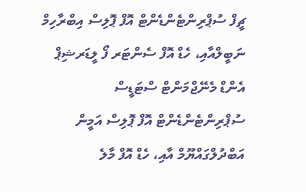ޗީފް ސުޕްރިންޓެންޑެންޓް އޮފް ޕޮލިސް އިބްރާހިމް ނަބީލްއާއި، ހެޑް އޮފް ސެންޓަރ ފޯ ލީޑަރޝިޕް އެންޑް މެނޭޖްމަންޓް ސްޓަޑީސް ސުޕްރިންޓެންޑެންޓް އޮފް ޕޮލިސް އަމީން އަބްދުލްގައްޔޫމް އާއި، ހެޑް އޮފް މާލެ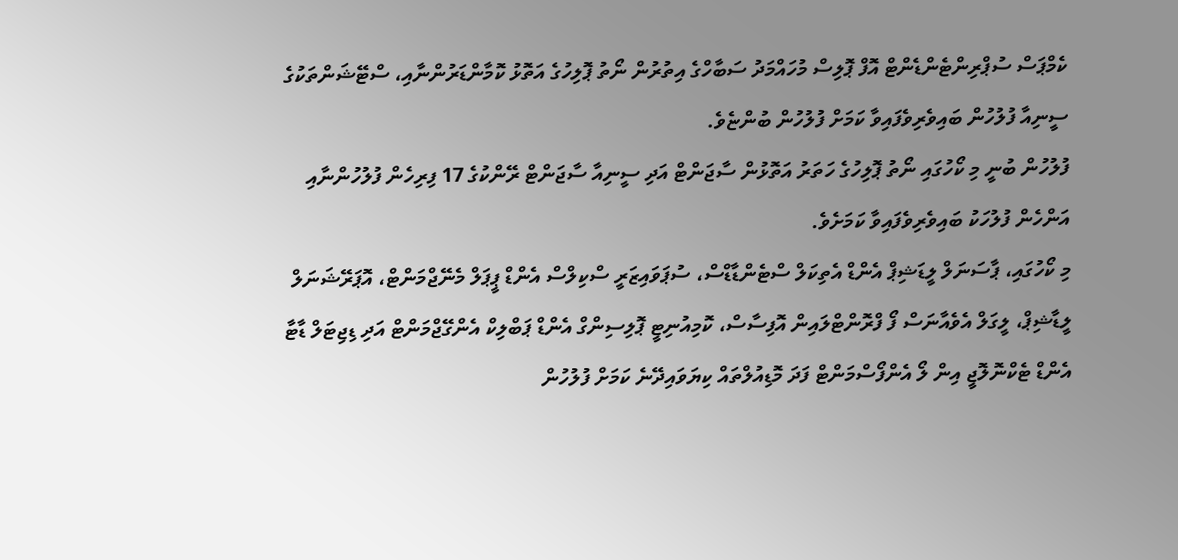ކެމްޕަސް ސުޕްރިންޓެންޑެންޓް އޮފް ޕޮލިސް މުހައްމަދު ސަބާހްގެ އިތުރުން ނޯތު ޕޮލިހުގެ އަތޮޅު ކޮމާންޑަރުންނާއި، ސްޓޭޝަންތަކުގެ ސީނިއާ ފުލުހުން ބައިވެރިވެފައިވާ ކަމަށް ފުލުހުން ބުންޏެވެ.
ފުލުހުން ބުނީ މި ކޯހުގައި ނޯތު ޕޮލިހުގެ ހަތަރު އަތޮޅުން ސާޖަންޓް އަދި ސީނިއާ ސާޖަންޓް ރޭންކުގެ 17 ފިރިހެން ފުލުހުންނާއި އަންހެން ފުލުހަކު ބައިވެރިވެފައިވާ ކަމަށެވެ.
މި ކޯހުގައި، ޕާސަނަލް ލީޑަޝިޕް އެންޑް އެތިކަލް ސްޓެންޑާޑްސް، ސުޕަވައިޒަރީ ސްކިލްސް އެންޑް ޕީޕަލް މެނޭޖްމަންޓް، އޮޕަރޭޝަނަލް ލީޑާޝިޕް، ލީގަލް އެވެއާނަސް ފޯ ފްރޮންޓްލައިން އޮފިސާސް، ކޮމިއުނިޓީ ޕޮލިސިންގް އެންޑް ޕަބްލިކް އެންގޭޖްމަންޓް އަދި ޑިޖިޓަލް ޑާޓާ އެންޑް ޓެކްނޮލޮޖީ އިން ލޯ އެންފޯސްމަންޓް ފަދަ މޮޑިއުލްތައް ކިޔަވައިދޭނެ ކަމަށް ފުލުހުން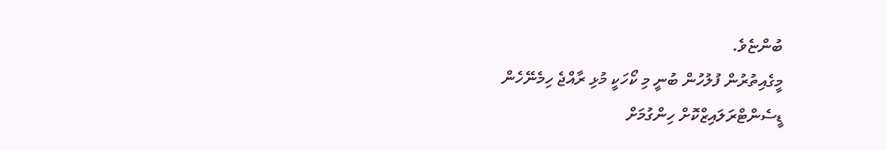ބުންޏެވެ.
މީގެއިތުރުން ފުލުހުން ބުނީ މި ކޯހަކީ މުޅި ރާއްޖެ ހިމެނޭހެން ޑީސެންޓްރަލައިޒްކޮށް ހިންގުމަށް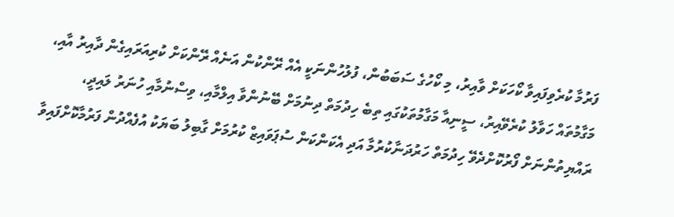ފަރުމާ ކުރެވިފައިވާ ކޯހަކަށް ވާއިރު، މި ކޯހުގެ ސަބަބުން، ފުލުހުންނަކީ އެއް ރޭންކުން އަނެއް ރޭންކަށް ކުރިއަރައިގެން ދާއިރު އާއި، މަގާމުތައް ހަވާލު ކުރެވޭއިރު، ސީނިއާ މަގާމުތަކުގައި ތިބެ ހިދުމަތް ދިނުމަށް ބޭނުންވާ އިލްމާއި، ވިސްނުމާއި ހުނަރު ލައިދީ، ރައްޔިތުންނަށް ފޯރުކޮށްދެވޭ ހިދުމަތް ހަރުދަނާކުރުމާ އަދި އެކަންކަން ސުޕަވައިޒް ކުރުމަށް ގާބިލު ބަޔަކު އުފެއްދުން ފަރުމާކޮށްފައިވާ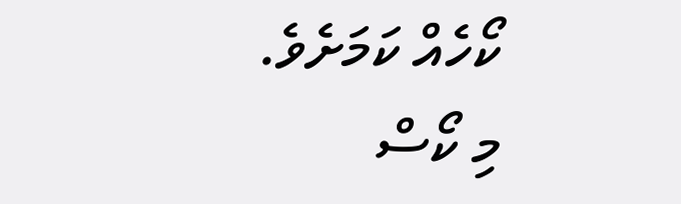ކޯހެއް ކަމަށެވެ.
މި ކޯސް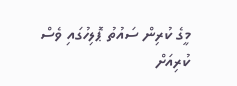މީގެ ކުރިން ސައުތު ޕޮލިހުގައި ވެސް ކުރިއަށް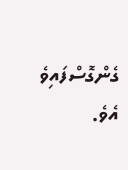ގެންގޮސްފައިވެ އެވެ.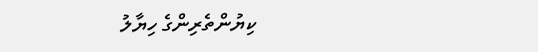ކިޔުންތެރިންގެ ހިޔާލު